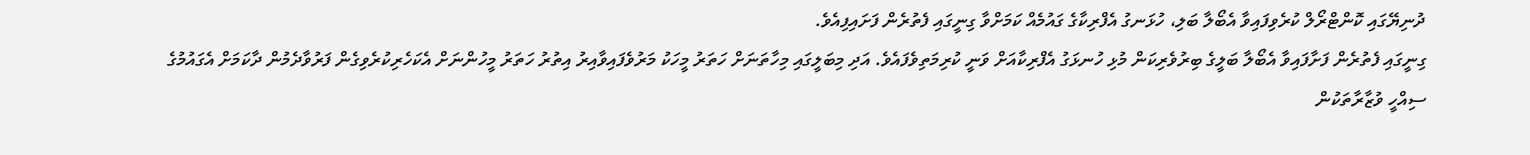ދުނިޔޭގައި ކޮންޓްރޯލް ކުރެވިފައިވާ އެބޯލާ ބަލި، ހުޅަނގު އެފްރިކާގެ ގައުމެއް ކަމަށްވާ ގިނީގައި ފެތުރެން ފަށައިފިއެވެ.
ގިނީގައި ފެތުރެން ފަށާފައިވާ އެބޯލާ ބަލީގެ ބިރުވެރިކަން މުޅި ހުނޅަގު އެފްރިކާއަށް ވަނީ ކުރިމަތިވެފައެވެ. އަދި މިބަލީގައި މިހާތަނަށް ހަތަރު މީހަކު މަރުވެފައިވާއިރު އިތުރު ހަތަރު މީހުންނަށް އެކަހެރިކުރެވިގެން ފަރުވާދެމުން ދާކަމަށް އެގައުމުގެ ސިއްހީ ވުޒާރާތަކުން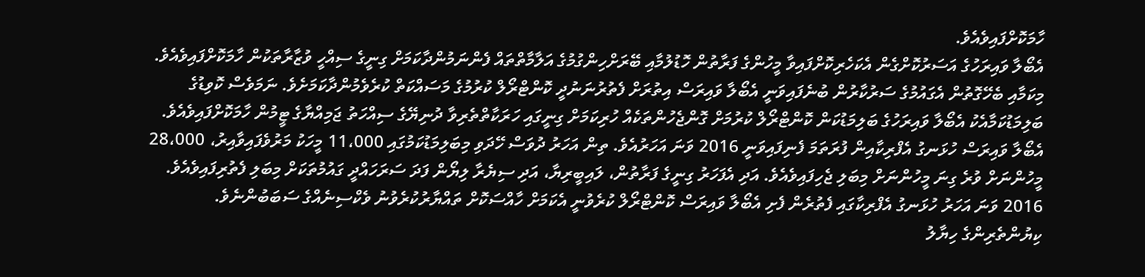ހާމަކޮށްފައިވެއެވެ.
އެބޯލާ ވައިރަހުގެ އަސަރުކޮށްގެން އެކަހެރިކޮށްފައިވާ މީހުންގެ ފަރާތުން ހޮޑުލުމާއި ބޭރަށްހިންގުމުގެ އަލާމާތްތައް ފެންނަމުންދާކަމަށް ގިނީގެ ސިއްހީ ވުޒާރާތަކުން ހާމަކޮށްފައިވެއެވެ.
މިކަމާއި ބެހޭގޮތުން އެގައުމުގެ ސަރުކާރުން ބުނެފައިވަނީ އެބޯލާ ވައިރަސް އިތުރަށް ފެތުރުނަނުދީ ކޮންޓްރޯލް ކުރުމުގެ މަސައްކަތް ކުރެވެމުންދާކަމަށެވެ. ނަމަވެސް ކޮވިޑުގެ ބަލިމަޑުކަމާއެކު އެބޯލާ ވައިރަހުގެ ބަލިމަޑުކަން ކޮންޓްރޯލް ކުރުމަށް ގޮންޖެހުންތަކެއް ހުރިކަމަށް ގިނީގައި ހަރަކާތްތެރިވާ ދުނިޔޭގެ ސިއްހަތު ޖަމިއްޔާގެ ޓީމުން ހާމަކޮށްފައިވެއެވެ.
އެބޯލާ ވައިރަސް ހުޅަނގު އެފްރިކާއިން ފުރަތަމަ ފެނިފައިވަނީ 2016 ވަނަ އަހަރުއެވެ. ތިން އަހަރު ދުވަސް ހޭދަވި މިބަލިމަޑުކަމުގައި 11،000 މީހަކު މަރުވެފައިވާއިރު، 28،000 މީހުންނަށް ވުރެ ގިނަ މީހުންނަށް މިބަލި ޖެހިފައިވެއެވެ. އަދި އެފަހަރު ގިނީގެ ފަރާތުން، ލައިބީރިޔާ، އަދި ސިޔެރާ ލިޔޯން ފަދަ ސަރަހައްދީ ގައުމުތަކަށް މިބަލި ފެތުރިފައިވެއެވެ.
2016 ވަނަ އަހަރު ހުޅަނގު އެފްރިކާގައި ފެތުރެން ފެށި އެބޯލާ ވައިރަސް ކޮންޓްރޯލް ކުރެވުނީ އެކަމަށް ހާއްސަކޮށް ތައްޔާރުކުރެވުނު ވެކްސިނެއްގެ ސަބަބުންނެވެ.
ކިޔުންތެރިންގެ ހިޔާލު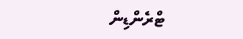ޓްރެންޑިން